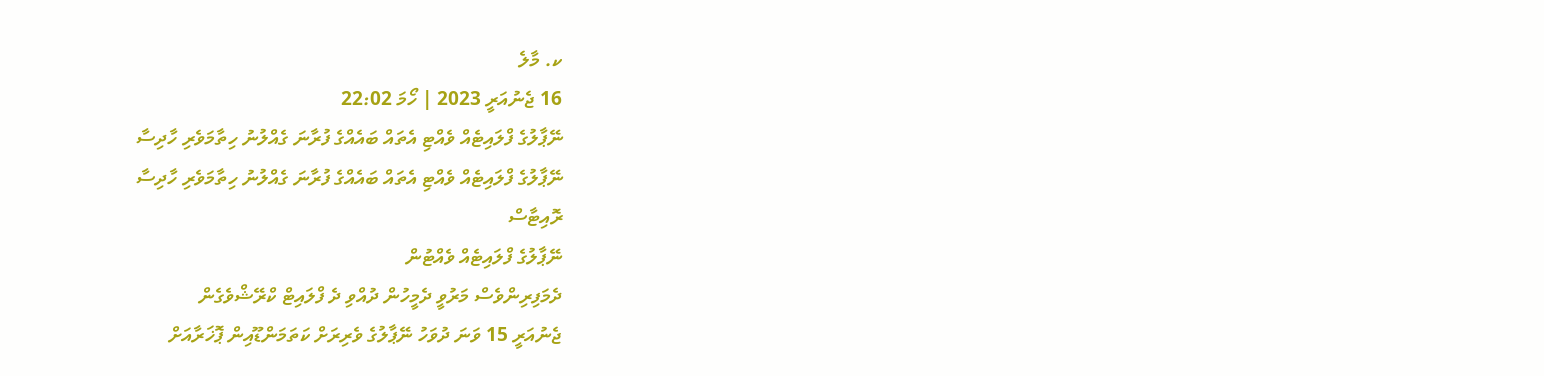ކ. މާލެ
16 ޖެނުއަރީ 2023 | ހޯމަ 22:02
ނޭޕާލުގެ ފްލައިޓެއް ވެއްޓި އެތައް ބައެއްގެ ފުރާނަ ގެއްލުނު ހިތާމަވެރި ހާދިސާ
ނޭޕާލުގެ ފްލައިޓެއް ވެއްޓި އެތައް ބައެއްގެ ފުރާނަ ގެއްލުނު ހިތާމަވެރި ހާދިސާ
ރޮއިޓާސް
ނޭޕާލުގެ ފްލައިޓެއް ވެއްޓުން
ދެމަފިރިންވެސް މަރުވީ ދެމީހުން ދުއްވި ދެ ފްލައިޓް ކްރޭޝްވެގެން
ޖެނުއަރީ 15 ވަނަ ދުވަހު ނޭޕާލުގެ ވެރިރަށް ކަތަމަންޑޫއިން ޕޮޚަރާއަށް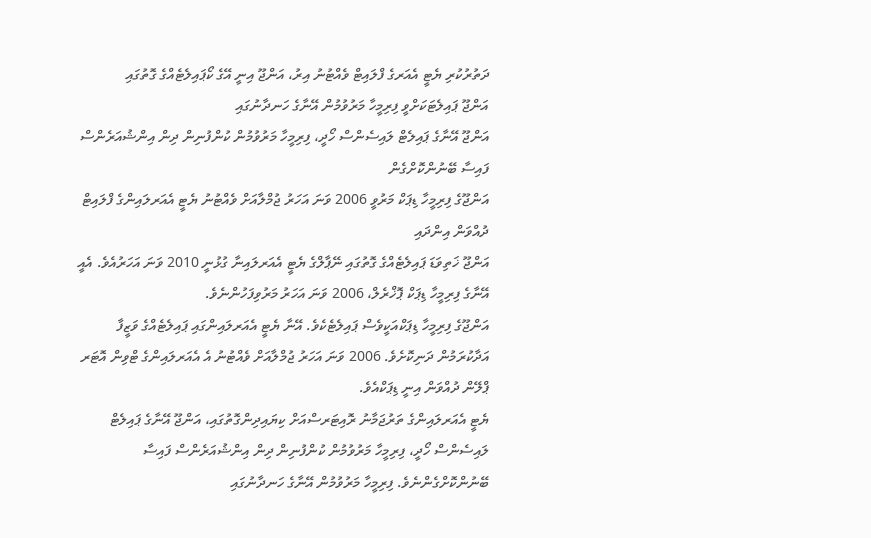ދަތުރުކުރި ޔެޓީ އެއަރގެ ފްލައިޓް ވެއްޓުނު އިރު، އަންޖޫ އިނީ އޭގެ ކޯޕައިލެޓެއްގެ ގޮތުގައި
އަންޖޫ ޕައިލެޓަކަށްވީ ފިރިމީހާ މަރުވުމުން އޭނާގެ ހަނދާނުގައި
އަންޖޫ އޭނާގެ ޕައިލެޓް ލައިސެންސް ހޯދީ، ފިރިމީހާ މަރުވުމުން ކުންފުނިން ދިން އިންޝުއަރެންސް ފައިސާ ބޭނުންކޮށްގެން
އަންޖޫގެ ފިރިމީހާ ޑިޕަކް މަރުވީ 2006 ވަނަ އަހަރު ޖުމްލާއަށް ވެއްޓުނު ޔެޓީ އެއަރލައިންގެ ފްލައިޓް ދުއްވަން އިންދައި
އަންޖޫ ޚަތިވަޑަ ޕައިލެޓެއްގެ ގޮތުގައި ނޭޕާލްގެ ޔެޓީ އެއަރލައިނާ ގުޅުނީ 2010 ވަނަ އަހަރުއެވެ. އެއީ އޭނާގެ ފިރިމީހާ ޑިޕަކް ޕޮޚްރެލް، 2006 ވަނަ އަހަރު މަރުވިފަހުންނެވެ.
އަންޖޫގެ ފިރިމީހާ ޑިޕަކްއަކީވެސް ޕައިލެޓެކެވެ. އޭނާ ޔެޓީ އެއަރލައިންގައި ޕައިލެޓެއްގެ ވަޒީފާ އަދާކުރަމުން ދަނިކޮށެވެ. 2006 ވަނަ އަހަރު ޖުމްލާއަށް ވެއްޓުނު އެ އެއަރލައިންގެ ޓްވިން އޮޓަރ ޕްލޭން ދުއްވަން އިނީ ޑިޕަކްއެވެ.
ޔެޓީ އެއަރލައިންގެ ތަރުޖަމާނު ރޮއިޓަރސްއަށް ކިޔައިދިންގޮތުގައި، އަންޖޫ އޭނާގެ ޕައިލެޓް ލައިސެންސް ހޯދީ، ފިރިމީހާ މަރުވުމުން ކުންފުނިން ދިން އިންޝުއަރެންސް ފައިސާ ބޭނުންކޮށްގެންނެވެ. ފިރިމީހާ މަރުވުމުން އޭނާގެ ހަނދާނުގައި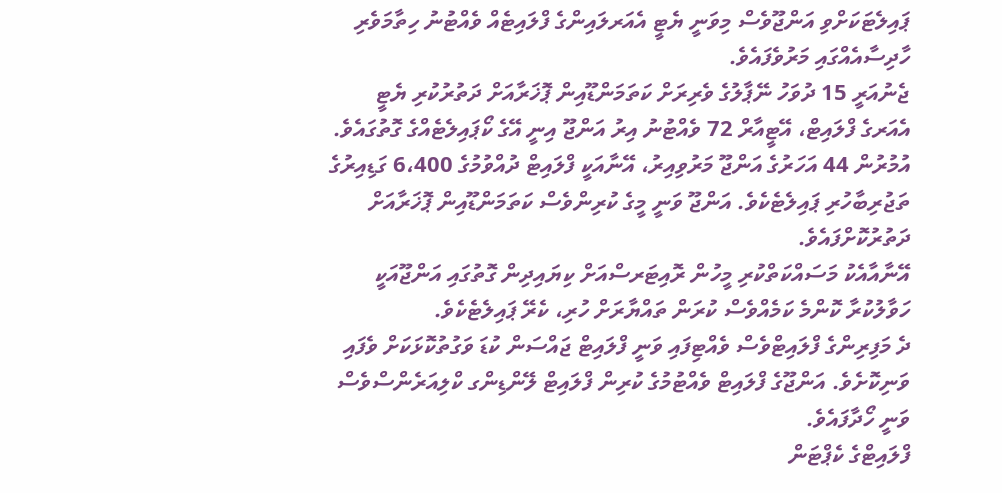ޕައިލެޓަކަށްވި އަންޖޫވެސް މިވަނީ ޔެޓީ އެއަރލައިންގެ ފްލައިޓެއް ވެއްޓުނު ހިތާމަވެރި ހާދިސާއެއްގައި މަރުވެފައެވެ.
ޖެނުއަރީ 15 ދުވަހު ނޭޕާލުގެ ވެރިރަށް ކަތަމަންޑޫއިން ޕޮޚަރާއަށް ދަތުރުކުރި ޔެޓީ އެއަރގެ ފްލައިޓް، އޭޓީއާރް 72 ވެއްޓުނު އިރު އަންޖޫ އިނީ އޭގެ ކޯޕައިލެޓެއްގެ ގޮތުގައެވެ.
އުމުރުން 44 އަހަރުގެ އަންޖޫ މަރުވިއިރު، އޭނާއަކީ ފްލައިޓް ދުއްވުމުގެ 6،400 ގަޑިއިރުގެ ތަޖުރިބާހުރި ޕައިލެޓެކެވެ. އަންޖޫ ވަނީ މީގެ ކުރިންވެސް ކަތަމަންޑޫއިން ޕޮޚަރާއަށް ދަތުރުކޮށްފައެވެ.
އޭނާއާއެކު މަސައްކަތްކުރި މީހުން ރޮއިޓަރސްއަށް ކިޔައިދިން ގޮތުގައި އަންޖޫއަކީ ހަވާލުކުރާ ކޮންމެ ކަމެއްވެސް ކުރަން ތައްޔާރަށް ހުރި، ކެރޭ ޕައިލެޓެކެވެ.
ދެ މަފިރިންގެ ފްލައިޓްވެސް ވެއްޓިފައި ވަނީ ފްލައިޓް ޖައްސަން ކުޑަ ވަގުތުކޮޅަކަށް ވެފައި ވަނިކޮށެވެ. އަންޖޫގެ ފްލައިޓް ވެއްޓުމުގެ ކުރިން ފްލައިޓް ލޭންޑިންގ ކްލިއަރެންސްވެސް ވަނީ ހޯދާފައެވެ.
ފްލައިޓްގެ ކެޕްޓަން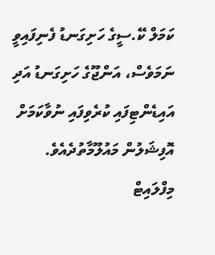ކަމަލް ކޭ.ސީގެ ހަށިގަނޑު ފެނިފައިވީ ނަމަވެސް، އަންޖޫގެ ހަށިގަނޑު އަދި އައިޑެންޓިފައި ކުރެވިފައި ނުވާކަމަށް އޮފިޝަލުން މައުލޫމާތުދެއެވެ.
މިފްލައިޓް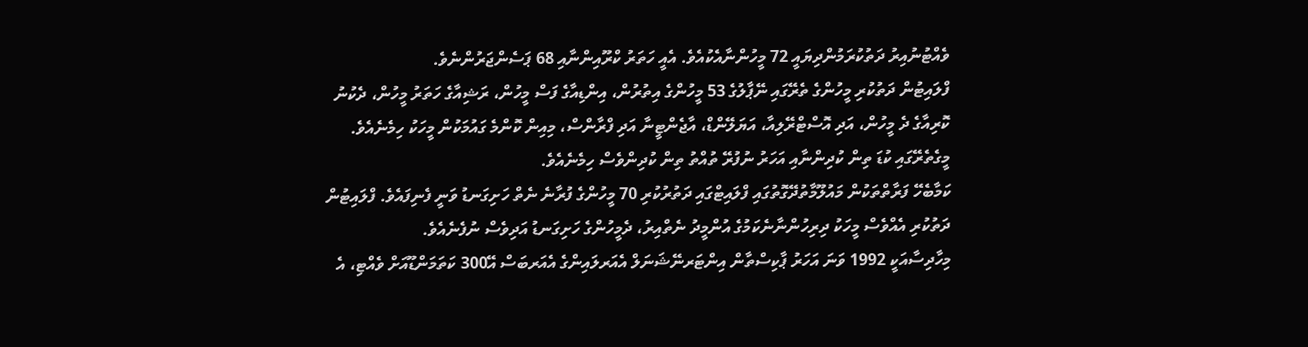ވެއްޓުނުއިރު ދަތުކުރަމުންދިޔައީ 72 މީހުންނާއެކުއެވެ. އެއީ ހަތަރު ކްރޫއިންނާއި 68 ޕަސެންޖަރުންނެވެ.
ފްލައިޓުން ދަތުކުރި މީހުންގެ ތެރޭގައި ނޭޕާލުގެ 53 މީހުންގެ އިތުރުން، އިންޑިއާގެ ފަސް މީހުން، ރަޝިއާގެ ހަތަރު މީހުން، ދެކުނު ކޮރިއާގެ ދެ މީހުން، އަދި އޮސްޓްރޭލިއާ، އަޔަލޭންޑް، އާޖެންޓީނާ އަދި ފްރާންސް، މިއިން ކޮންމެ ގައުމަކުން މީހަކު ހިމެނެއެވެ. މީގެތެރޭގައި ކުޑަ ތިން ކުދިންނާއި އަހަރު ނުފުރޭ ތުއްތު ތިން ކުދިންވެސް ހިމެނެއެވެ.
ކަމާބެހޭ ފަރާތްތަކުން މައުލޫމާތުދޭގޮތުގައި ފްލައިޓްގައި ދަތުރުކުރި 70 މީހުންގެ ފުރާނެ ނެތް ހަށިގަނޑު ވަނީ ފެނިފައެވެ. ފްލައިޓުން ދަތުކުރި އެއްވެސް މީހަކު ދިރިހުންނާނެކަމުގެ އުންމީދު ނެތްއިރު، ދެމީހުންގެ ހަށިގަނޑު އަދިވެސް ނުފެނެއެވެ.
މިހާދިސާއަކީ 1992 ވަނަ އަހަރު ޕާކިސްތާން އިންޓަރނޭޝަނަލް އެއަރލައިންގެ އެއަރބަސް އޭ300 ކަތަމަންޑޫއަށް ވެއްޓި، އެ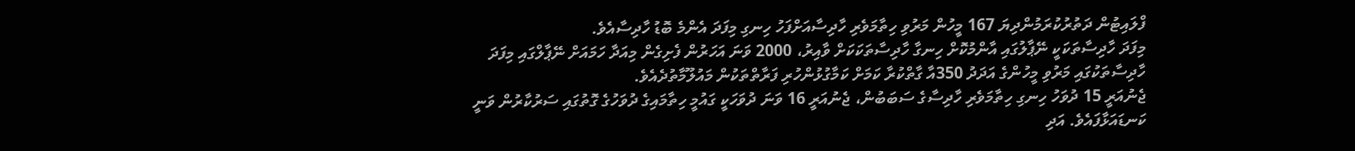ފްލައިޓުން ދަތުރުކުރަމުންދިޔަ 167 މީހުން މަރުވި ހިތާމަވެރި ހާދިސާއަށްފަހު ހިނގި މިފަދަ އެންމެ ބޮޑު ހާދިސާއެވެ.
މިފަދަ ހާދިސާތަކަކީ ނޭޕާލުގައި އާންމުކޮށް ހިނގާ ހާދިސާތަކަކަށް ވާއިރު، 2000 ވަނަ އަހަރުން ފެށިގެން މިއަދާ ހަމައަށް ނޭޕާލްގައި މިފަދަ ހާދިސާތަކުގައި މަރުވި މީހުންގެ އަދަދު 350އާ ގާތްކުރާ ކަމަށް ކަމާގުޅުންހުރި ފަރާތްތަކުން މައުލޫމާތުދެއެވެ.
ޖެނުއަރީ 15 ދުވަހު ހިނގި ހިތާމަވެރި ހާދިސާގެ ސަބަބުން، ޖެނުއަރީ 16 ވަނަ ދުވަހަކީ ގައުމީ ހިތާމައިގެ ދުވަހުގެ ގޮތުގައި ސަރުކާރުން ވަނީ ކަނޑައަޅާފައެވެ. އަދި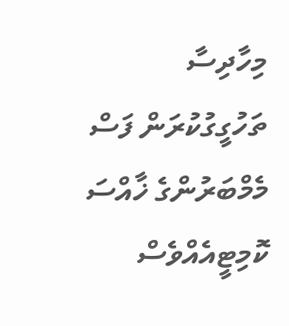މިހާދިސާ ތަހުގީގުކުރަން ފަސް މެމްބަރުންގެ ޚާއްސަ ކޮމިޓީއެއްވެސް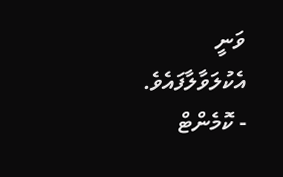ވަނީ އެކުލަވާލާފައެވެ.
- ކޮމެންޓް